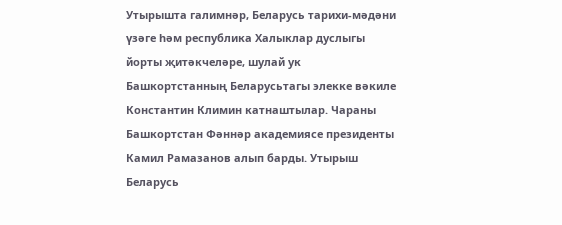Утырышта галимнәр, Беларусь тарихи-мәдәни үзәге һәм республика Халыклар дуслыгы йорты җитәкчеләре, шулай ук Башкортстанның Беларусьтагы элекке вәкиле Константин Климин катнаштылар. Чараны Башкортстан Фәннәр академиясе президенты Камил Рамазанов алып барды. Утырыш Беларусь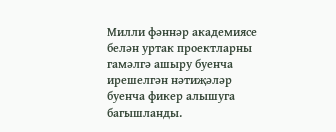Милли фәннәр академиясе белән уртак проектларны гамәлгә ашыру буенча ирешелгән нәтиҗәләр буенча фикер алышуга багышланды.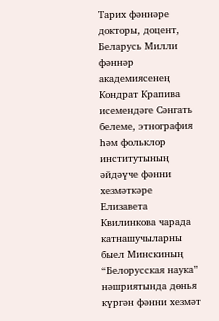Тарих фәннәре докторы, доцент, Беларусь Милли фәннәр академиясенең Кондрат Крапива исемендәге Сәнгать белеме, этнография һәм фольклор институтының әйдәүче фәнни хезмәткәре Елизавета Квилинкова чарада катнашучыларны быел Минскиның “Белорусская наука” нәшриятында дөнья күргән фәнни хезмәт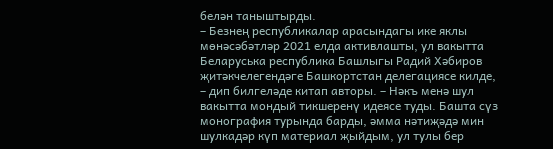белән таныштырды.
– Безнең республикалар арасындагы ике яклы мөнәсәбәтләр 2021 елда активлашты, ул вакытта Беларуська республика Башлыгы Радий Хәбиров җитәкчелегендәге Башкортстан делегациясе килде, – дип билгеләде китап авторы. – Нәкъ менә шул вакытта мондый тикшеренү идеясе туды. Башта сүз монография турында барды, әмма нәтиҗәдә мин шулкадәр күп материал җыйдым, ул тулы бер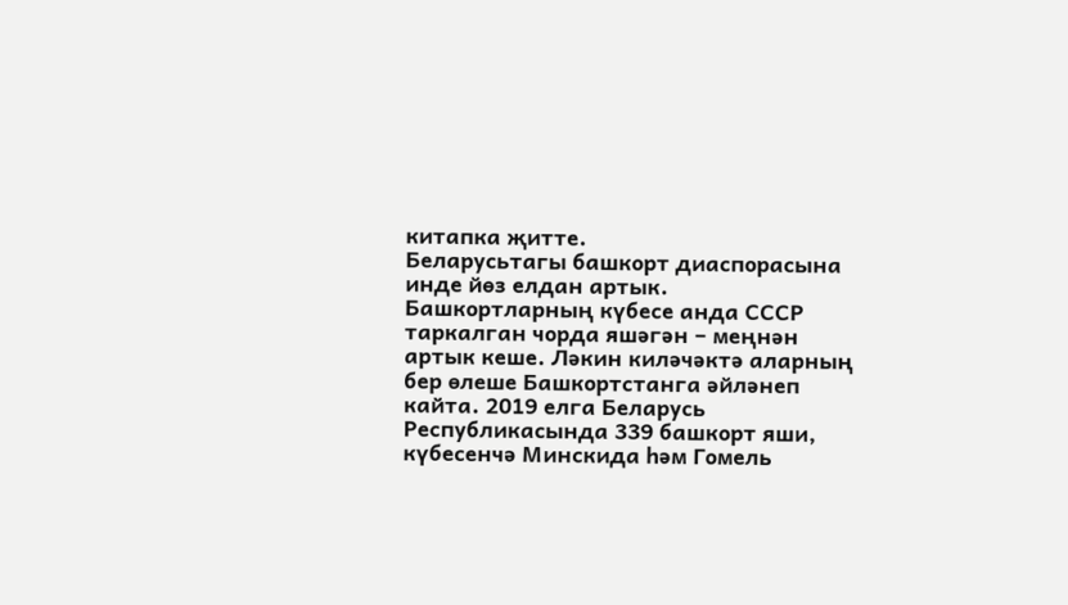китапка җитте.
Беларусьтагы башкорт диаспорасына инде йөз елдан артык. Башкортларның күбесе анда СССР таркалган чорда яшәгән – меңнән артык кеше. Ләкин киләчәктә аларның бер өлеше Башкортстанга әйләнеп кайта. 2019 елга Беларусь Республикасында 339 башкорт яши, күбесенчә Минскида һәм Гомель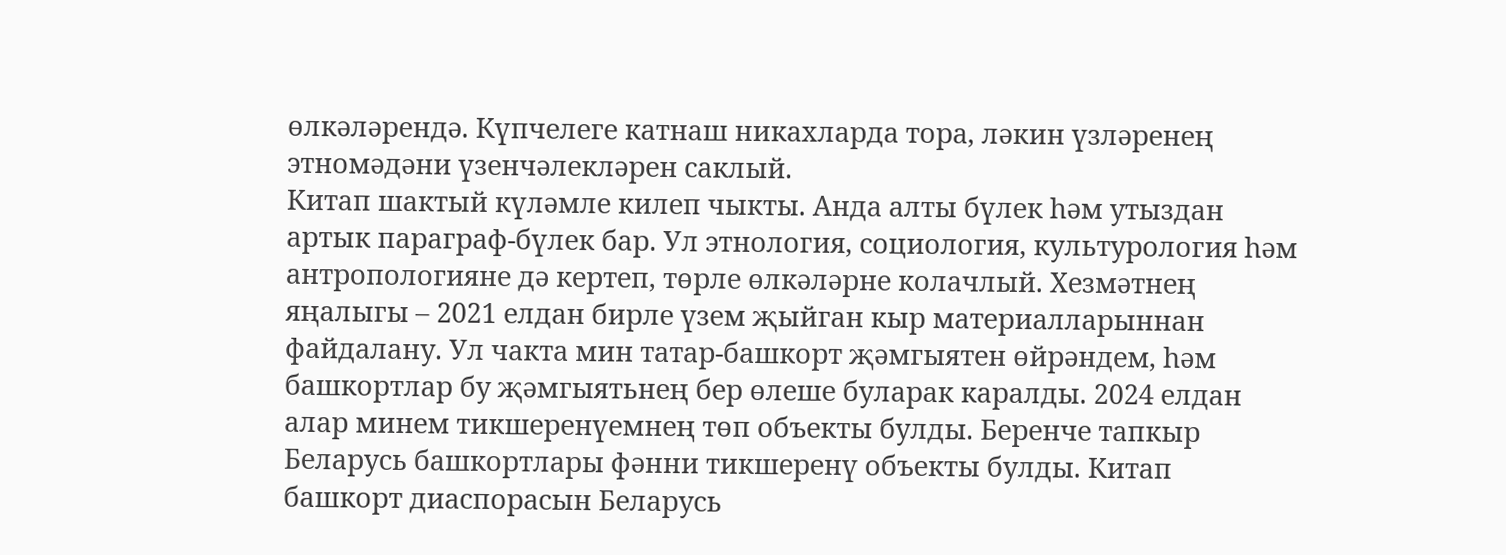өлкәләрендә. Күпчелеге катнаш никахларда тора, ләкин үзләренең этномәдәни үзенчәлекләрен саклый.
Китап шактый күләмле килеп чыкты. Анда алты бүлек һәм утыздан артык параграф-бүлек бар. Ул этнология, социология, культурология һәм антропологияне дә кертеп, төрле өлкәләрне колачлый. Хезмәтнең яңалыгы – 2021 елдан бирле үзем җыйган кыр материалларыннан файдалану. Ул чакта мин татар-башкорт җәмгыятен өйрәндем, һәм башкортлар бу җәмгыятьнең бер өлеше буларак каралды. 2024 елдан алар минем тикшеренүемнең төп объекты булды. Беренче тапкыр Беларусь башкортлары фәнни тикшеренү объекты булды. Китап башкорт диаспорасын Беларусь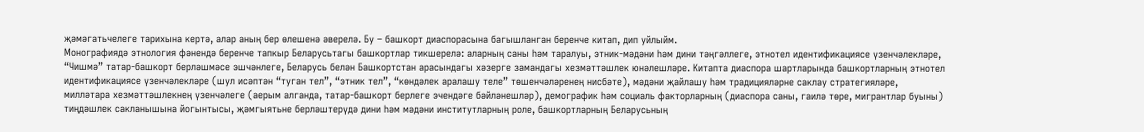җәмәгатьчелеге тарихына кертә, алар аның бер өлешенә әверелә. Бу – башкорт диаспорасына багышланган беренче китап, дип уйлыйм.
Монографиядә этнология фәнендә беренче тапкыр Беларусьтагы башкортлар тикшерелә: аларның саны һәм таралуы, этник-мәдәни һәм дини тәңгәллеге, этнотел идентификациясе үзенчәлекләре, “Чишмә” татар-башкорт берләшмәсе эшчәнлеге, Беларусь белән Башкортстан арасындагы хәзерге замандагы хезмәттәшлек юнәлешләре. Китапта диаспора шартларында башкортларның этнотел идентификациясе үзенчәлекләре (шул исәптән “туган тел”, “этник тел”, “көндәлек аралашу теле” төшенчәләренең нисбәте), мәдәни җайлашу һәм традицияләрне саклау стратегияләре, милләтара хезмәттәшлекнең үзенчәлеге (аерым алганда, татар-башкорт берлеге эчендәге бәйләнешләр), демографик һәм социаль факторларның (диаспора саны, гаилә төре, мигрантлар буыны) тиңдәшлек сакланышына йогынтысы, җәмгыятьне берләштерүдә дини һәм мәдәни институтларның роле, башкортларның Беларусьның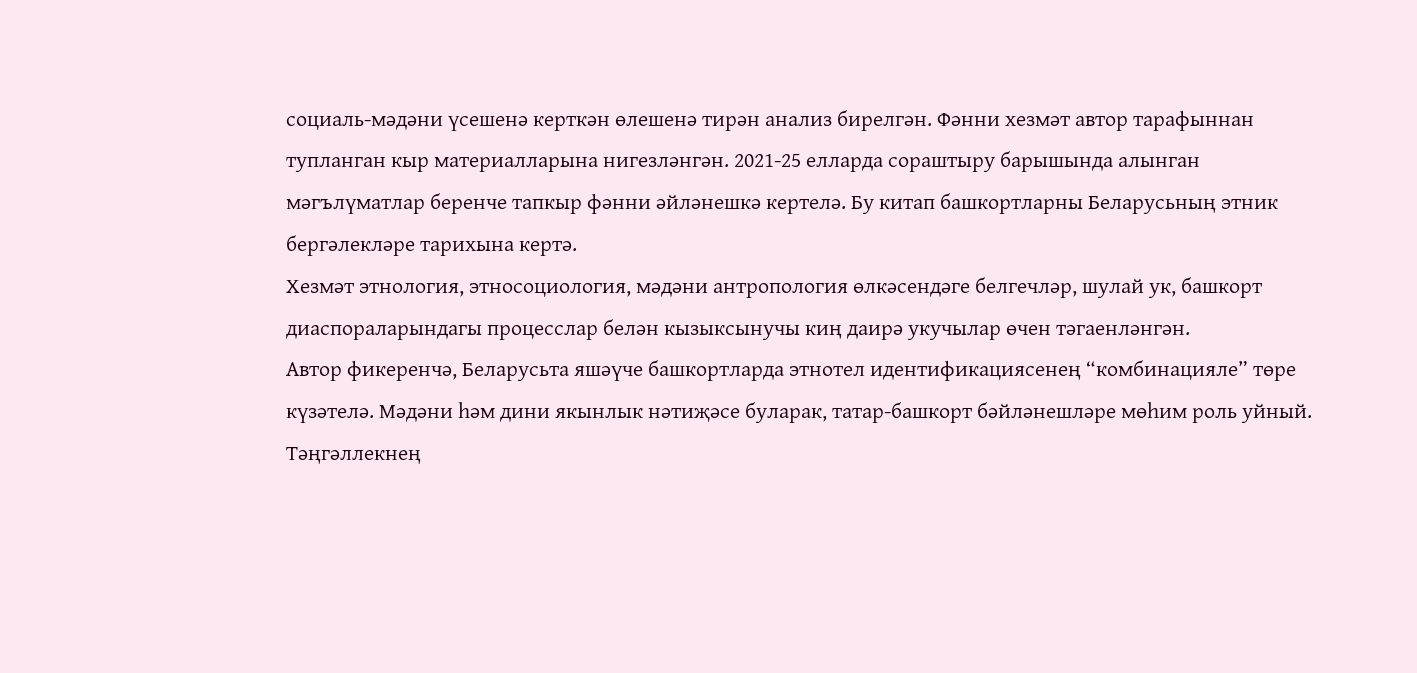социаль-мәдәни үсешенә керткән өлешенә тирән анализ бирелгән. Фәнни хезмәт автор тарафыннан тупланган кыр материалларына нигезләнгән. 2021-25 елларда сораштыру барышында алынган мәгълүматлар беренче тапкыр фәнни әйләнешкә кертелә. Бу китап башкортларны Беларусьның этник бергәлекләре тарихына кертә.
Хезмәт этнология, этносоциология, мәдәни антропология өлкәсендәге белгечләр, шулай ук, башкорт диаспораларындагы процесслар белән кызыксынучы киң даирә укучылар өчен тәгаенләнгән.
Автор фикеренчә, Беларусьта яшәүче башкортларда этнотел идентификациясенең “комбинацияле” төре күзәтелә. Мәдәни һәм дини якынлык нәтиҗәсе буларак, татар-башкорт бәйләнешләре мөһим роль уйный. Тәңгәллекнең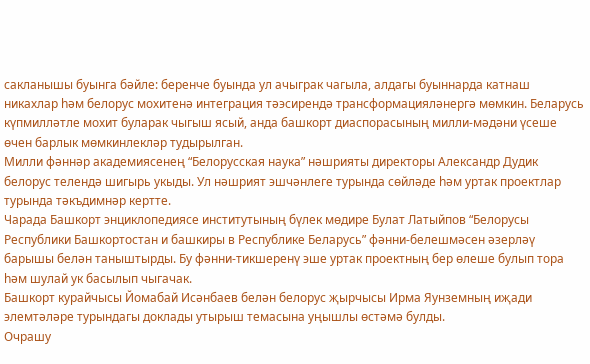сакланышы буынга бәйле: беренче буында ул ачыграк чагыла, алдагы буыннарда катнаш никахлар һәм белорус мохитенә интеграция тәэсирендә трансформацияләнергә мөмкин. Беларусь күпмилләтле мохит буларак чыгыш ясый, анда башкорт диаспорасының милли-мәдәни үсеше өчен барлык мөмкинлекләр тудырылган.
Милли фәннәр академиясенең “Белорусская наука” нәшрияты директоры Александр Дудик белорус телендә шигырь укыды. Ул нәшрият эшчәнлеге турында сөйләде һәм уртак проектлар турында тәкъдимнәр кертте.
Чарада Башкорт энциклопедиясе институтының бүлек мөдире Булат Латыйпов “Белорусы Республики Башкортостан и башкиры в Республике Беларусь” фәнни-белешмәсен әзерләү барышы белән таныштырды. Бу фәнни-тикшеренү эше уртак проектның бер өлеше булып тора һәм шулай ук басылып чыгачак.
Башкорт курайчысы Йомабай Исәнбаев белән белорус җырчысы Ирма Яунземның иҗади элемтәләре турындагы доклады утырыш темасына уңышлы өстәмә булды.
Очрашу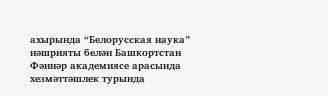ахырында “Белорусская наука” нәшрияты белән Башкортстан Фәннәр академиясе арасында хезмәттәшлек турында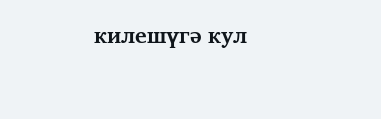килешүгә кул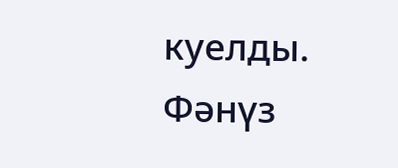куелды.
Фәнүз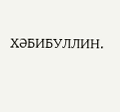ХӘБИБУЛЛИН.